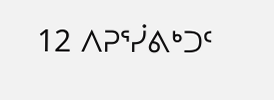12 ᐱᕈᕐᓰᕕᒃᑐᑦ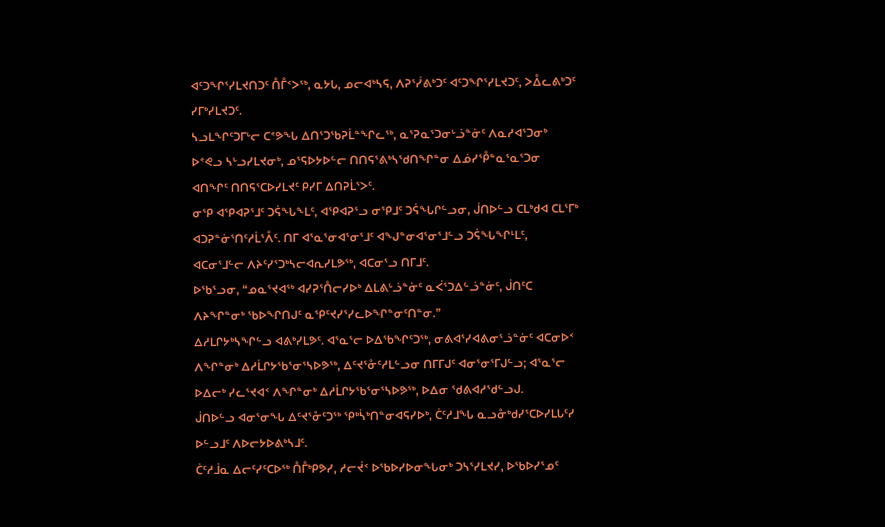ᐊᑦᑐᖏᕐᓯᒪᔪᑎᑐᑦ ᑍᒤᑉᐳᖅ, ᓇᔭᒐ, ᓄᓕᐊᒃᓴᕋ, ᐱᕈᕐᓰᕕᒃᑐᑦ ᐊᑦᑐᖏᕐᓯᒪᔪᑐᑦ, ᐳᐂᓚᕕᒃᑐᑦ ᓯᒥᒃᓯᒪᔪᑐᑦ.
ᓴᓗᒪᖏᑦᑐᒥᒡᓕ ᑕᕝᕗᖓ ᐃᑎᕐᑐᖃᕈᒫᓐᖏᓚᖅ, ᓇᕐᕈᓇᕐᑐᓂᒡᓘᓐᓃᑦ ᐱᓇᓱᐊᕐᑐᓂᒃ ᐅᕝᕙᓗ ᓴᒡᓗᓯᒪᔪᓂᒃ, ᓄᕐᕋᐅᔭᐅᓪᓕ ᑎᑎᕋᕐᕕᒃᓴᖁᑎᖏᓐᓂ ᐃᓅᓯᕾᓐᓇᕐᓇᕐᑐᓂ ᐊᑎᖏᑦ ᑎᑎᕋᕐᑕᐅᓯᒪᔪᑦ ᑭᓯᒥ ᐃᑎᕈᒫᕐᐳᑦ.
ᓂᕿ ᐊᕿᐊᕈᕐᒧᑦ ᑐᕌᖓᖕᒪᑦ, ᐊᕿᐊᕈᕐᓗ ᓂᕿᒧᑦ ᑐᕌᖓᒋᓪᓗᓂ, ᒎᑎᐅᓪᓗ ᑕᒪᒃᑯᐊ ᑕᒪᕐᒥᒃ ᐊᑐᕈᓐᓃᕐᑎᑦᓱᒫᕐᐰᑦ. ᑎᒥ ᐊᕐᓇᕐᓂᐊᕐᓂᕐᒧᑦ ᐊᖑᓐᓂᐊᕐᓂᕐᒧᓪᓗ ᑐᕌᖓᖏᒻᒪᑦ, ᐊᑕᓂᕐᒧᓪᓕ ᐱᔨᑦᓯᕐᑐᒃᓴᓕᐊᕆᓯᒪᕗᖅ, ᐊᑕᓂᕐᓗ ᑎᒥᒧᑦ.
ᐅᖃᕐᓗᓂ, “ᓄᓇᕐᔪᐊᖅ ᐊᓯᕈᕐᑍᓕᓯᐅᒃ ᐃᒪᕕᒡᓘᓐᓃᑦ ᓇᐹᕐᑐᐃᓪᓘᓐᓃᑦ, ᒎᑎᑦᑕ ᐱᔨᖏᓐᓂᒃ ᖃᐅᖏᑎᒍᑦ ᓇᕿᑦᔪᓯᕐᓯᓚᐅᖏᓐᓂᑦᑎᓐᓂ.”
ᐃᓱᒪᒋᔭᒃᓴᖏᓪᓗ ᐊᕕᒃᓯᒪᕗᑦ. ᐊᕐᓇᕐᓕ ᐅᐃᖃᖏᑦᑐᖅ, ᓂᕕᐊᕐᓯᐊᕕᓂᕐᓘᓐᓃᑦ ᐊᑕᓂᐅᑉ ᐱᖏᓐᓂᒃ ᐃᓱᒫᒋᔭᖃᕐᓂᕐᓴᐅᕗᖅ, ᐃᑦᔪᕐᓁᑦᓱᒪᓪᓗᓂ ᑎᒥᒥᒍᑦ ᐊᓂᕐᓂᕐᒥᒍᓪᓗ; ᐊᕐᓇᕐᓕ ᐅᐃᓕᒃ ᓯᓚᕐᔪᐊᑉ ᐱᖏᓐᓂᒃ ᐃᓱᒫᒋᔭᖃᕐᓂᕐᓴᐅᕗᖅ, ᐅᐃᓂ ᖁᕕᐊᓱᖁᓪᓗᒍ.
ᒎᑎᐅᓪᓗ ᐊᓂᕐᓂᖓ ᐃᑦᔪᕐᓁᑦᑐᖅ ᕿᒃᓵᒃᑎᓐᓂᐊᕋᓯᐅᒃ, ᑖᑦᓱᒧᖓ ᓇᓗᓁᒃᑯᓯᕐᑕᐅᓯᒪᒐᑦᓯ ᐅᓪᓗᒧᑦ ᐱᐅᓕᔭᐅᕕᒃᓴᒧᑦ.
ᑖᑦᓱᒨᓇ ᐃᓕᑦᓯᑦᑕᐅᖅ ᑍᒤᒃᑭᕗᓯ, ᓱᓕᔫᑉ ᐅᖃᐅᓯᐅᓂᖓᓂᒃ ᑐᓴᕐᓯᒪᔪᓯ, ᐅᖃᐅᓯᕐᓄᑦ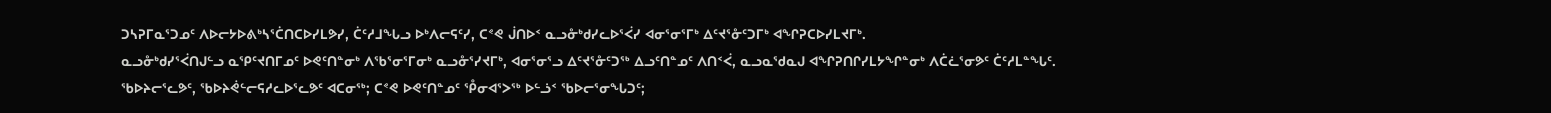ᑐᓴᕈᒥᓇᕐᑐᓄᑦ ᐱᐅᓕᔭᐅᕕᒃᓴᕐᑖᑎᑕᐅᓯᒪᕗᓯ, ᑖᑦᓱᒧᖓᓗ ᐅᒃᐱᓕᕋᑦᓯ, ᑕᕝᕙ ᒎᑎᐅᑉ ᓇᓗᓁᒃᑯᓯᓚᐅᕐᐹᓯ ᐊᓂᕐᓂᕐᒥᒃ ᐃᑦᔪᕐᓁᑦᑐᒥᒃ ᐊᖏᕈᑕᐅᓯᒪᔪᒥᒃ.
ᓇᓗᓁᒃᑯᓯᕐᐹᑎᒍᓪᓗ ᓇᕿᑦᔪᑎᒥᓄᑦ ᐅᕙᑦᑎᓐᓂᒃ ᐱᖃᕐᓂᕐᒥᓂᒃ ᓇᓗᓁᕐᓯᔪᒥᒃ, ᐊᓂᕐᓂᕐᓗ ᐃᑦᔪᕐᓁᑦᑐᖅ ᐃᓗᑦᑎᓐᓄᑦ ᐱᑎᑉᐹ, ᓇᓗᓇᖁᓇᒍ ᐊᖏᕈᑎᒋᓯᒪᔭᖏᓐᓂᒃ ᐱᑖᓛᕐᓂᕗᑦ ᑖᑦᓱᒪᓐᖓᑦ.
ᖃᐅᔨᓕᕐᓚᕗᑦ, ᖃᐅᔨᕚᓪᓕᕋᓱᓚᐅᕐᓚᕗᑦ ᐊᑕᓂᖅ; ᑕᕝᕙ ᐅᕙᑦᑎᓐᓄᑦ ᕾᓂᐊᕐᐳᖅ ᐅᓪᓘᑉ ᖃᐅᓕᕐᓂᖓᑐᑦ;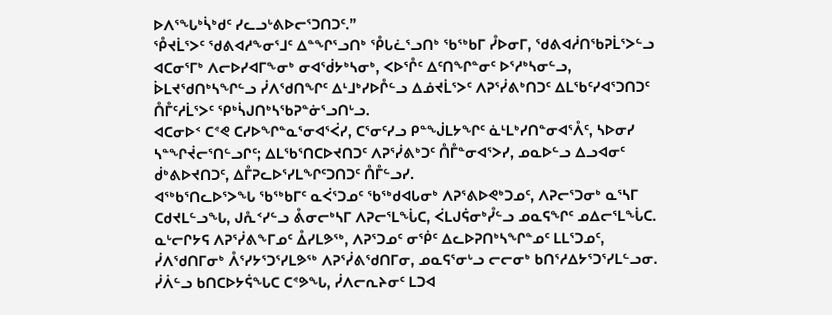ᐅᐱᕐᖓᒃᓵᒃᑯᑦ ᓯᓚᓗᒡᕕᐅᓕᕐᑐᑎᑐᑦ.”
ᕾᔪᒫᕐᐳᑦ ᖁᕕᐊᓱᖕᓂᕐᒧᑦ ᐃᓐᖏᕐᓗᑎᒃ ᕾᒐᓛᕐᓗᑎᒃ ᖃᖅᑲᒥ ᓮᐅᓂᒥ, ᖁᕕᐊᓲᑎᖃᕈᒫᕐᐳᓪᓗ ᐊᑕᓂᕐᒥᒃ ᐱᓕᐅᓯᐊᒥᖕᓂᒃ ᓂᐊᖂᔭᒃᓴᓂᒃ, ᐸᐅᕐᒊᑦ ᐃᑦᑎᖏᓐᓂᑦ ᐅᕐᓱᒃᓴᓂᓪᓗ, ᐆᒪᔪᖁᑎᒃᓴᖏᓪᓗ ᓰᐱᖁᑎᖏᑦ ᐃᒻᒧᒃᓯᐅᒊᓪᓗ ᐃᓅᔪᒫᕐᐳᑦ ᐱᕈᕐᓰᕕᒃᑎᑐᑦ ᐃᒪᖃᑦᓯᐊᕐᑐᑎᑐᑦ ᑍᒤᑦᓱᒫᕐᐳᑦ ᕿᒃᓵᒍᑎᒃᓴᖃᕈᓐᓃᕐᓗᑎᒡᓗ.
ᐊᑕᓂᐅᑉ ᑕᕝᕙ ᑕᓯᐅᖏᓐᓇᕐᓂᐊᕐᐹᓯ, ᑕᕐᓂᑦᓯᓗ ᑭᓐᖒᒪᔭᖏᑦ ᓈᒻᒪᒃᓯᑎᓐᓂᐊᕐᐰᑦ, ᓴᐅᓂᓯ ᓴᓐᖏᔫᓕᕐᑎᓪᓗᒋᑦ; ᐃᒪᖃᕐᑎᑕᐅᔪᑎᑐᑦ ᐱᕈᕐᓰᕕᒃᑐᑦ ᑍᒤᓐᓂᐊᕐᐳᓯ, ᓄᓇᐅᓪᓗ ᐃᓗᐊᓂᑦ ᑰᒃᕕᐅᔪᑎᑐᑦ, ᐃᒤᕈᓚᐅᕐᓯᒪᖏᑦᑐᑎᑐᑦ ᑍᒤᓪᓗᓯ.
ᐊᖅᑲᕐᑎᓚᐅᕐᐳᖓ ᖃᖅᑲᒥᑦ ᓇᐹᕐᑐᓄᑦ ᖃᖅᑯᐊᒐᓂᒃ ᐱᕈᕐᕕᐅᕙᒃᑐᓄᑦ, ᐱᕈᓕᕐᑐᓂᒃ ᓇᕐᓴᒥ ᑕᑯᔪᒪᓪᓗᖓ, ᒍᕅᑉᓯᓪᓗ ᕔᓂᓕᒃᓴᒥ ᐱᕈᓕᕐᒪᖔᑕ, ᐹᒪᒍᕌᓂᒃᓮᓪᓗ ᓄᓇᕋᖏᑦ ᓄᐃᓕᕐᒪᖔᑕ.
ᓇᒡᓕᒋᔭᕋ ᐱᕈᕐᓰᕕᖕᒥᓄᑦ ᐂᓯᒪᕗᖅ, ᐱᕈᕐᑐᓄᑦ ᓂᖀᑦ ᐃᓚᐅᕈᑎᒃᓴᖏᓐᓄᑦ ᒪᒪᕐᑐᓄᑦ, ᓰᐱᖁᑎᒥᓂᒃ ᐰᕐᓯᔭᕐᑐᕐᓯᒪᕗᖅ ᐱᕈᕐᓰᕕᖁᑎᒥᓂ, ᓄᓇᕋᕐᓂᒡᓗ ᓕᓕᓂᒃ ᑲᑎᕐᓱᐃᔭᕐᑐᕐᓯᒪᓪᓗᓂ.
ᓰᐲᓪᓗ ᑲᑎᑕᐅᔭᕌᖓᑕ ᑕᕝᕗᖓ, ᓰᐱᓕᕆᔨᓂᑦ ᒪᑐᐊ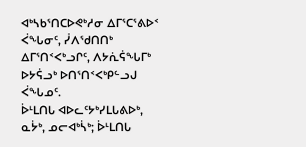ᐊᒃᓴᑲᕐᑎᑕᐅᕙᒃᓱᓂ ᐃᒥᕐᑕᕐᕕᐅᑉ ᐹᖓᓂᑦ, ᓰᐱᖁᑎᑎᒃ ᐃᒥᕐᑎᑉᐸᒃᓗᒋᑦ, ᐱᔭᕇᕌᖓᒥᒃ ᐅᔭᕌᓗᒃ ᐅᑎᕐᑎᑉᐸᒃᑭᓪᓗᒍ ᐹᖓᓄᑦ.
ᐆᒻᒪᑎᒐ ᐊᐅᓚᑦᔭᒃᓯᒪᒐᕕᐅᒃ, ᓇᔮᒃ, ᓄᓕᐊᒃᓵᒃ; ᐆᒻᒪᑎᒐ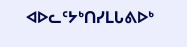ᐊᐅᓚᑦᔭᒃᑎᓯᒪᒐᕕᐅᒃ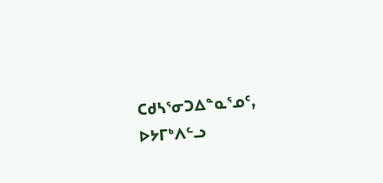ᑕᑯᓴᕐᓂᑐᐃᓐᓇᕐᓄᑦ, ᐅᔭᒥᒃᐱᓪᓗ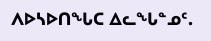ᐱᐅᓴᐅᑎᖓᑕ ᐃᓚᖓᓐᓄᑦ.